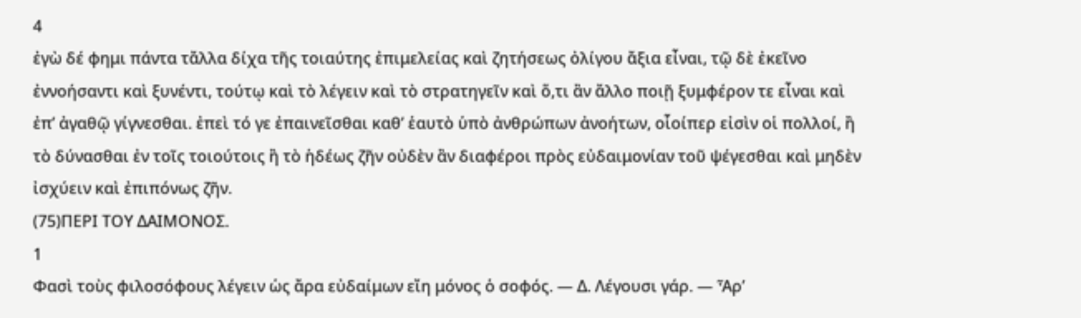4
ἐγὼ δέ φημι πάντα τἄλλα δίχα τῆς τοιαύτης ἐπιμελείας καὶ ζητήσεως ὀλίγου ἄξια εἶναι, τῷ δὲ ἐκεῖνο ἐννοήσαντι καὶ ξυνέντι, τούτῳ καὶ τὸ λέγειν καὶ τὸ στρατηγεῖν καὶ ὅ,τι ἂν ἄλλο ποιῇ ξυμφέρον τε εἶναι καὶ ἐπ’ ἀγαθῷ γίγνεσθαι. ἐπεὶ τό γε ἐπαινεῖσθαι καθ’ ἑαυτὸ ὑπὸ ἀνθρώπων ἀνοήτων, οἷοίπερ εἰσὶν οἱ πολλοί, ἢ τὸ δύνασθαι ἐν τοῖς τοιούτοις ἢ τὸ ἡδέως ζῆν οὐδὲν ἂν διαφέροι πρὸς εὐδαιμονίαν τοῦ ψέγεσθαι καὶ μηδὲν ἰσχύειν καὶ ἐπιπόνως ζῆν.
(75)ΠΕΡΙ ΤΟΥ ΔΑΙΜΟΝΟΣ.
1
Φασὶ τοὺς φιλοσόφους λέγειν ὡς ἄρα εὐδαίμων εἴη μόνος ὁ σοφός. — Δ. Λέγουσι γάρ. — Ἆρ’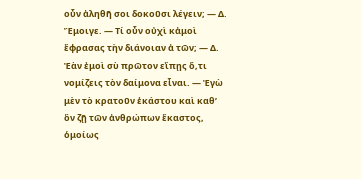οὖν ἀληθῆ σοι δοκοῦσι λέγειν; — Δ. Ἔμοιγε. — Τί οὖν οὐχὶ κἀμοὶ ἔφρασας τὴν διάνοιαν ἀ τῶν; — Δ. Ἐὰν ἐμοὶ σὺ πρῶτον εἴπῃς ὅ,τι νομίζεις τὸν δαίμονα εἶναι. — Ἐγὼ μὲν τὸ κρατοῦν ἑκάστου καὶ καθ’ ὃν ζῇ τῶν ἀνθρώπων ἕκαστος, ὁμοίως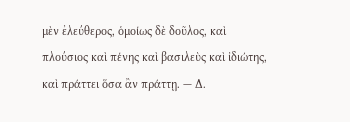μὲν ἐλεύθερος, ὁμοίως δὲ δοῦλος, καὶ πλούσιος καὶ πένης καὶ βασιλεὺς καὶ ἰδιώτης, καὶ πράττει ὅσα ἂν πράττῃ. — Δ.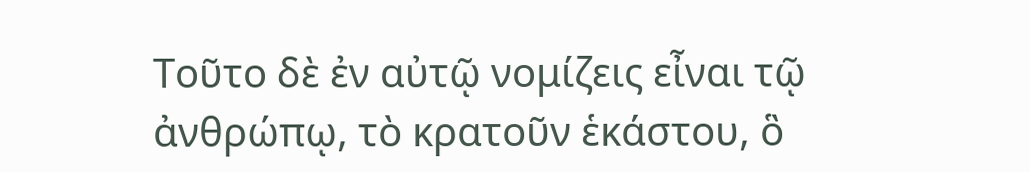Τοῦτο δὲ ἐν αὐτῷ νομίζεις εἶναι τῷ ἀνθρώπῳ, τὸ κρατοῦν ἑκάστου, ὃ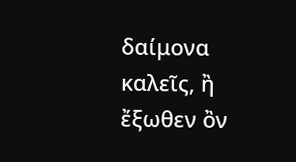δαίμονα καλεῖς, ἢ ἔξωθεν ὂν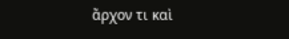ἄρχον τι καὶ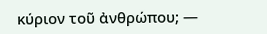κύριον τοῦ ἀνθρώπου; —